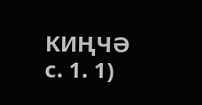КИҢЧӘ с. 1. 1)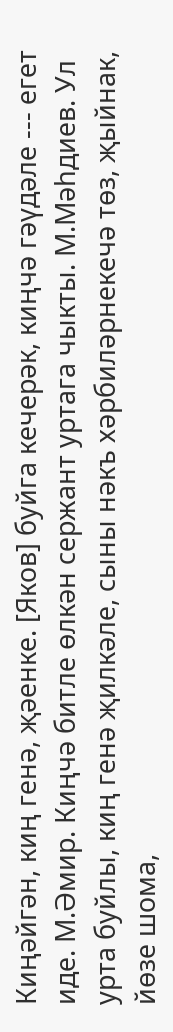Киңәйгән, киң генә, җәенке. [Яков] буйга кечерәк, киңчә гәүдәле --- егет иде. М.Әмир. Киңчә битле өлкән сержант уртага чыкты. М.Мәһдиев. Ул урта буйлы, киң генә җилкәле, сыны нәкъ хәрбиләрнекечә төз, җыйнак, йөзе шома,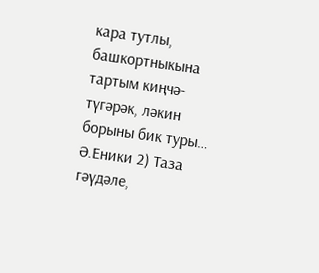кара тутлы, башкортныкына тартым киңчә-түгәрәк, ләкин борыны бик туры… Ә.Еники 2) Таза гәүдәле,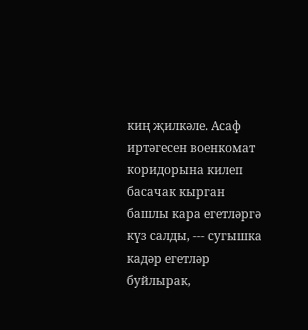киң җилкәле. Асаф иртәгесен военкомат коридорына килеп басачак кырган башлы кара егетләргә күз салды, --- сугышка кадәр егетләр буйлырак,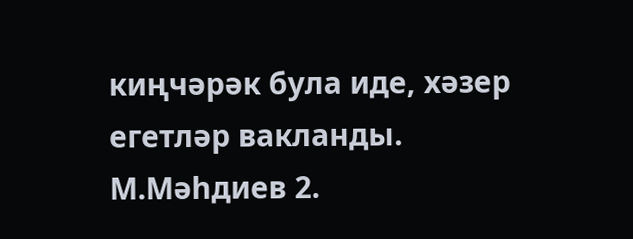киңчәрәк була иде, хәзер егетләр вакланды. М.Мәһдиев 2.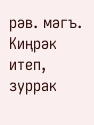рәв. мәгъ. Киңрәк итеп, зуррак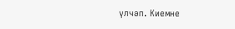үлчәп. Киемне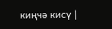киңчә кисү |